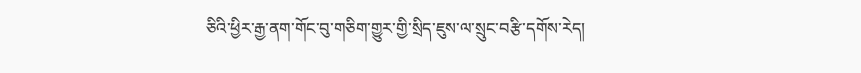ཅིའི་ཕྱིར་རྒྱ་ནག་གོང་བུ་གཅིག་གྱུར་གྱི་སྲིད་ཇུས་ལ་སྲུང་བརྩི་དགོས་རེད།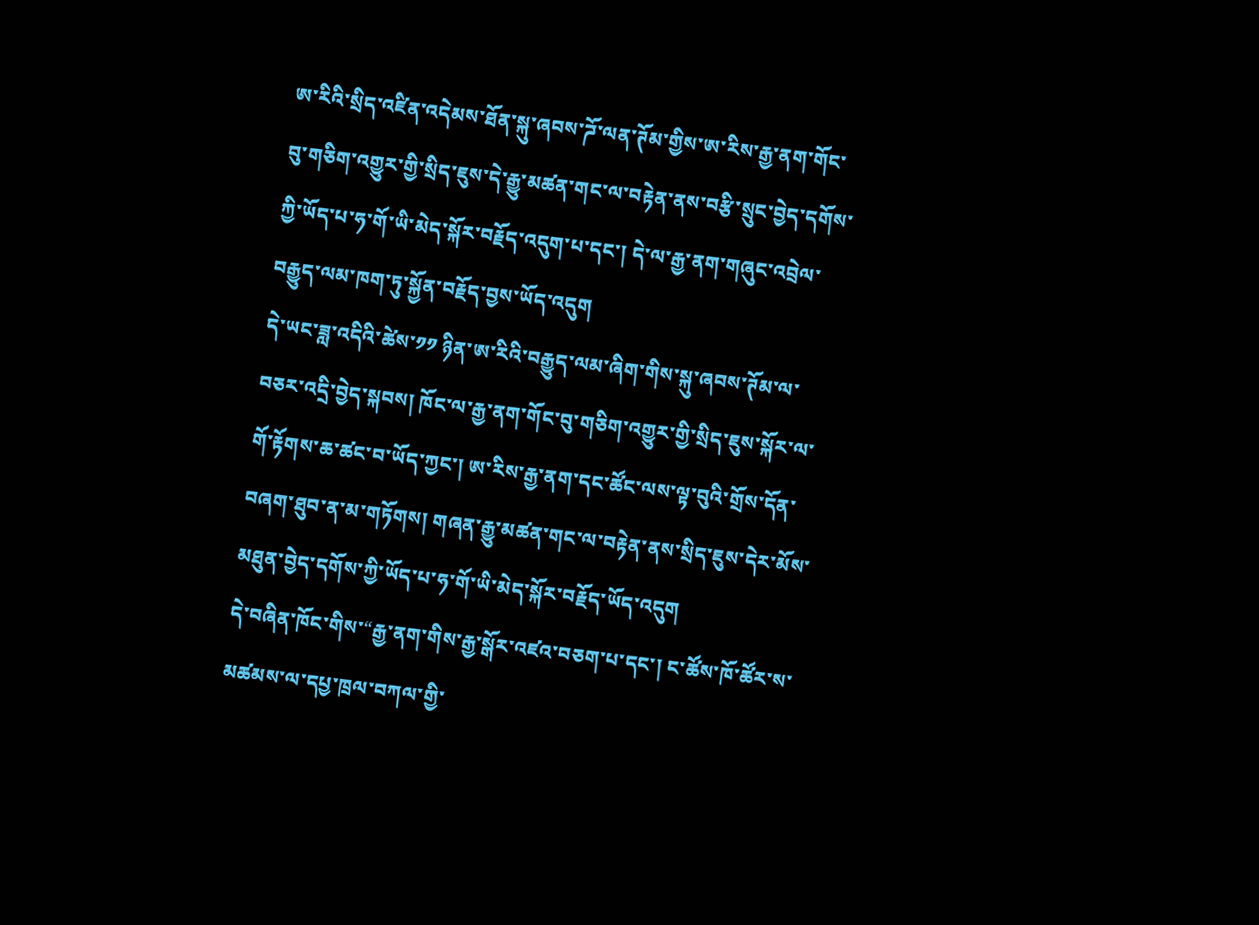ཨ་རིའི་སྲིད་འཛིན་འདེམས་ཐོན་སྐུ་ཞབས་ཌོ་ལན་ཊོམ་གྱིས་ཨ་རིས་རྒྱ་ནག་གོང་བུ་གཅིག་འགྱུར་གྱི་སྲིད་ཇུས་དེ་རྒྱུ་མཚན་གང་ལ་བརྟེན་ནས་བརྩི་སྲུང་བྱེད་དགོས་ཀྱི་ཡོད་པ་ཧ་གོ་ཡི་མེད་སྐོར་བརྗོད་འདུག་པ་དང་། དེ་ལ་རྒྱ་ནག་གཞུང་འབྲེལ་བརྒྱུད་ལམ་ཁག་ཏུ་སྐྱོན་བརྗོད་བྱས་ཡོད་འདུག
དེ་ཡང་ཟླ་འདིའི་ཚེས་༡༡ ཉིན་ཨ་རིའི་བརྒྱུད་ལམ་ཞིག་གིས་སྐུ་ཞབས་ཊོམ་ལ་བཅར་འདྲི་བྱེད་སྐབས། ཁོང་ལ་རྒྱ་ནག་གོང་བུ་གཅིག་འགྱུར་གྱི་སྲིད་ཇུས་སྐོར་ལ་གོ་རྟོགས་ཆ་ཚང་བ་ཡོད་ཀྱང་། ཨ་རིས་རྒྱ་ནག་དང་ཚོང་ལས་ལྟ་བུའི་གྲོས་དོན་བཞག་ཐུབ་ན་མ་གཏོགས། གཞན་རྒྱུ་མཚན་གང་ལ་བརྟེན་ནས་སྲིད་ཇུས་དེར་མོས་མཐུན་བྱེད་དགོས་ཀྱི་ཡོད་པ་ཧ་གོ་ཡི་མེད་སྐོར་བརྗོད་ཡོད་འདུག
དེ་བཞིན་ཁོང་གིས་“རྒྱ་ནག་གིས་རྒྱ་སྒོར་འཛའ་བཅག་པ་དང་། ང་ཚོས་ཁོ་ཚོར་ས་མཚམས་ལ་དཔྱ་ཁྲལ་བཀལ་གྱི་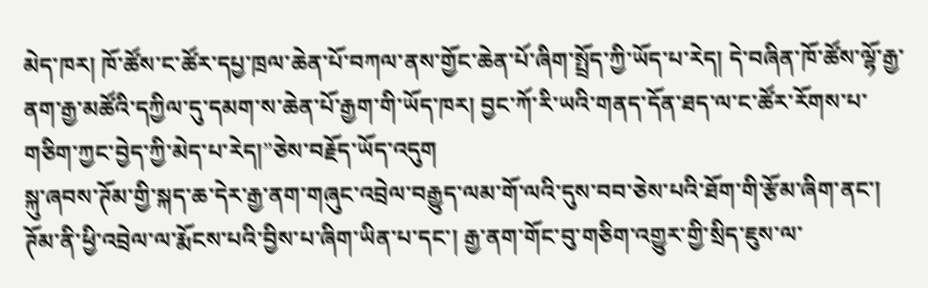མེད་ཁར། ཁོ་ཚོས་ང་ཚོར་དཔྱ་ཁྲལ་ཆེན་པོ་བཀལ་ནས་གྱོང་ཆེན་པོ་ཞིག་སྤྲོད་ཀྱི་ཡོད་པ་རེད། དེ་བཞིན་ཁོ་ཚོས་ལྷོ་རྒྱ་ནག་རྒྱ་མཚོའི་དཀྱིལ་དུ་དམག་ས་ཆེན་པོ་རྒྱག་གི་ཡོད་ཁར། བྱང་ཀོ་རི་ཡའི་གནད་དོན་ཐད་ལ་ང་ཚོར་རོགས་པ་གཅིག་ཀྱང་བྱེད་ཀྱི་མེད་པ་རེད།”ཅེས་བརྗོད་ཡོད་འདུག
སྐུ་ཞབས་ཊོམ་གྱི་སྐད་ཆ་དེར་རྒྱ་ནག་གཞུང་འབྲེལ་བརྒྱུད་ལམ་གོ་ལའི་དུས་བབ་ཅེས་པའི་ཐོག་གི་རྩོམ་ཞིག་ནང་། ཊོམ་ནི་ཕྱི་འབྲེལ་ལ་རྨོངས་པའི་བྱིས་པ་ཞིག་ཡིན་པ་དང་། རྒྱ་ནག་གོང་བུ་གཅིག་འགྱུར་གྱི་སྲིད་ཇུས་ལ་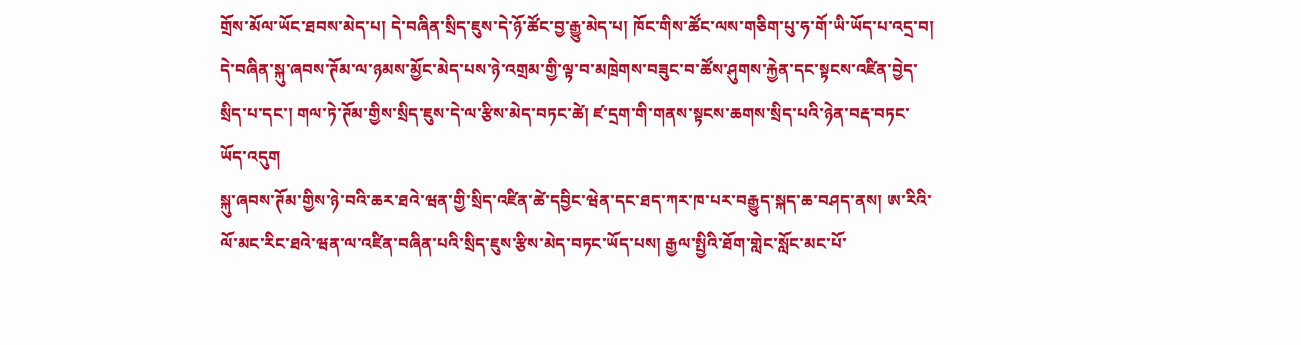གྲོས་མོལ་ཡོང་ཐབས་མེད་པ། དེ་བཞིན་སྲིད་ཇུས་དེ་ཉོ་ཚོང་བྱ་རྒྱུ་མེད་པ། ཁོང་གིས་ཚོང་ལས་གཅིག་པུ་ཧ་གོ་ཡི་ཡོད་པ་འདྲ་བ། དེ་བཞིན་སྐུ་ཞབས་ཊོམ་ལ་ཉམས་མྱོང་མེད་པས་ཉེ་འགྲམ་གྱི་ལྟ་བ་མཁྲེགས་བཟུང་བ་ཚོས་ཤུགས་རྐྱེན་དང་སྟངས་འཛིན་བྱེད་སྲིད་པ་དང་། གལ་ཏེ་ཊོམ་གྱིས་སྲིད་ཇུས་དེ་ལ་རྩིས་མེད་བཏང་ཚེ། ཛ་དྲག་གི་གནས་སྟངས་ཆགས་སྲིད་པའི་ཉེན་བརྡ་བཏང་ཡོད་འདུག
སྐུ་ཞབས་ཊོམ་གྱིས་ཉེ་བའི་ཆར་ཐའེ་ཝན་གྱི་སྲིད་འཛིན་ཚེ་དབྱིང་ཝེན་དང་ཐད་ཀར་ཁ་པར་བརྒྱུད་སྐད་ཆ་བཤད་ནས། ཨ་རིའི་ལོ་མང་རིང་ཐའེ་ཝན་ལ་འཛིན་བཞིན་པའི་སྲིད་ཇུས་རྩིས་མེད་བཏང་ཡོད་པས། རྒྱལ་སྤྱིའི་ཐོག་གླེང་སློང་མང་པོ་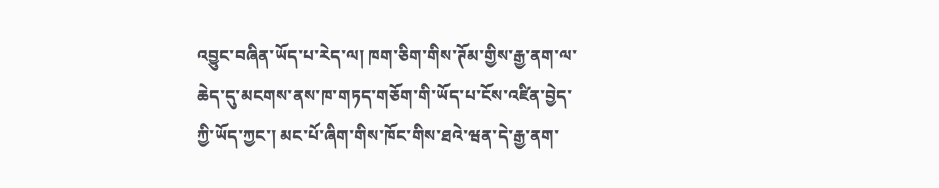འབྱུང་བཞིན་ཡོད་པ་རེད་ལ། ཁག་ཅིག་གིས་ཊོམ་གྱིས་རྒྱ་ནག་ལ་ཆེད་དུ་མངགས་ནས་ཁ་གཏད་གཅོག་གི་ཡོད་པ་ངོས་འཛིན་བྱེད་ཀྱི་ཡོད་ཀྱང་། མང་པོ་ཞིག་གིས་ཁོང་གིས་ཐའེ་ཝན་དེ་རྒྱ་ནག་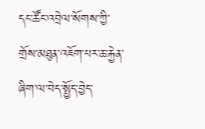དང་ཚོང་འབྲེལ་སོགས་ཀྱི་གྲོས་མཐུན་འཇོག་པར་ཆ་རྐྱེན་ཞིག་ལ་བེད་སྤྱོད་བྱེད་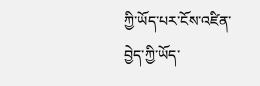ཀྱི་ཡོད་པར་ངོས་འཛིན་བྱེད་ཀྱི་ཡོད་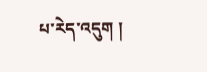པ་རེད་འདུག །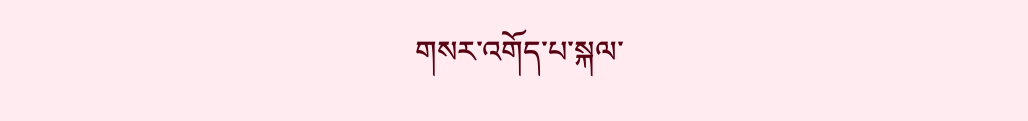གསར་འགོད་པ་སྐལ་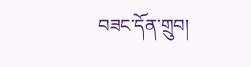བཟང་དོན་གྲུབ།